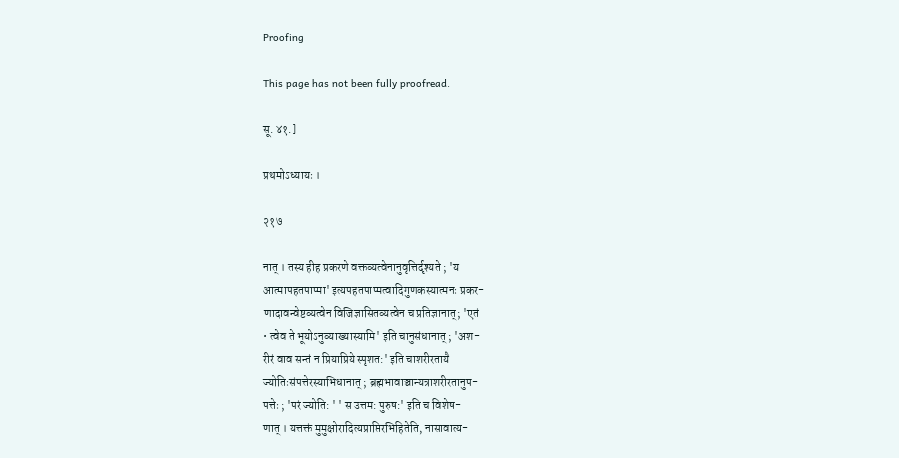Proofing

This page has not been fully proofread.

सू. ४१.]

प्रथमोऽध्यायः ।

२१७

नात् । तस्य हीह प्रकरणे वक्तव्यत्वेनानुवृत्तिर्दृश्यते ; 'य
आत्मापहतपाप्मा' इत्यपहतपाप्मत्वादिगुणकस्यात्मनः प्रकर-
णादावन्वेष्टव्यत्वेन विजिज्ञासितव्यत्वेन च प्रतिज्ञानात्; 'एतं
• त्वेव ते भूयोऽनुव्याख्यास्यामि' इति चानुसंधानात् ; 'अश-
रीरं वाव सन्तं न प्रियाप्रिये स्पृशत:' इति चाशरीरतायै
ज्योतिःसंपत्तेरस्याभिधानात् ; ब्रह्मभावाञ्चान्यत्राशरीरतानुप-
पत्तेः ; 'परं ज्योति: ' ' स उत्तम: पुरुष:' इति च विशेष-
णात् । यत्तक्तं मुमुक्षोरादित्यप्राप्तिरभिहितेति, नासावात्य-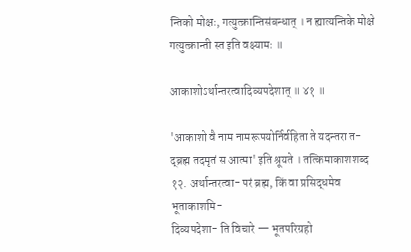न्तिको मोक्षः, गत्युत्क्रान्तिसंबन्धात् । न ह्यात्यन्तिके मोक्षे
गत्युत्क्रान्ती स्त इति वक्ष्यामः ॥

आकाशोऽर्थान्तरत्वादिव्यपदेशात् ॥ ४१ ॥

'आकाशो वै नाम नामरूपयोर्निर्वहिता ते यदन्तरा त-
द्ब्रह्म तदमृतं स आत्मा' इति श्रूयते । तत्किमाकाशशब्द
१२. अर्थान्तरत्वा- परं ब्रह्म, किं वा प्रसिद्धमेव भूताकाशमि-
दिव्यपदेशा- ति विचारे — भूतपरिग्रहो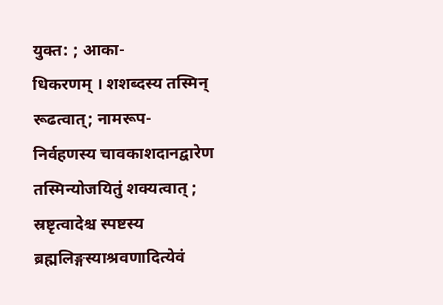युक्त: ; आका-
धिकरणम् । शशब्दस्य तस्मिन् रूढत्वात्; नामरूप-
निर्वहणस्य चावकाशदानद्वारेण तस्मिन्योजयितुं शक्यत्वात् ;
स्रष्टृत्वादेश्च स्पष्टस्य ब्रह्मलिङ्गस्याश्रवणादित्येवं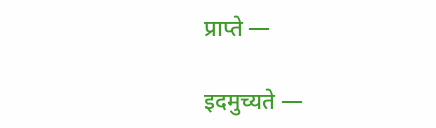प्राप्ते —

इदमुच्यते —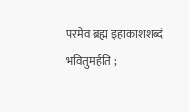परमेव ब्रह्म इहाकाशशब्दं भवितुमर्हति ;